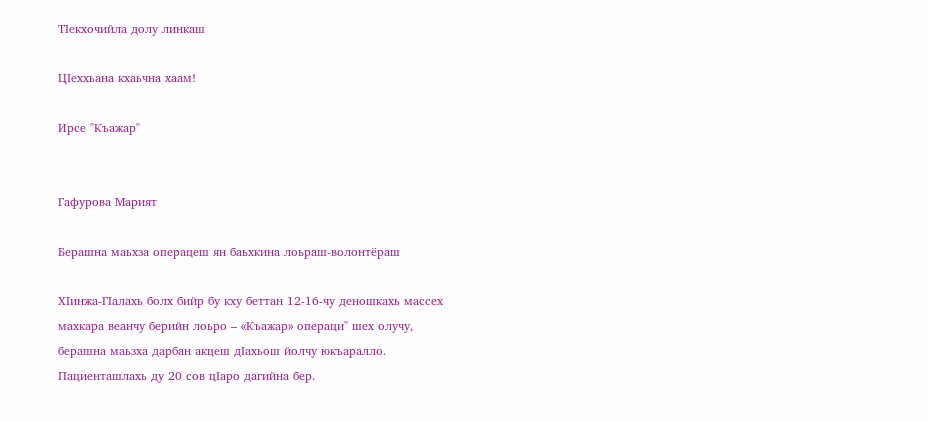ТIекхочийла долу линкаш

ЦIеххьана кхаьчна хаам!

Ирсе "Къажар"


Гафурова Марият

Берашна маьхза операцеш ян баьхкина лоьраш-волонтёраш

ХIинжа-ГIалахь болх бийр бу кху беттан 12-16-чу деношкахь массех махкара веанчу берийн лоьро – «Къажар» операци" шех олучу, берашна маьзха дарбан акцеш дIахьош йолчу юкъаралло. Пациенташлахь ду 20 сов цIаро дагийна бер.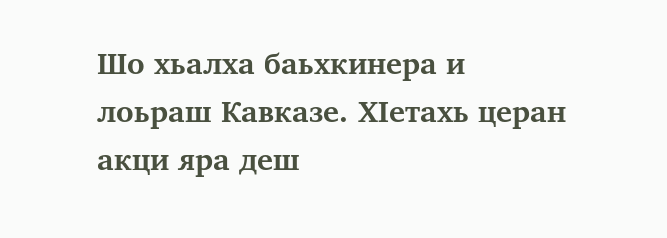Шо хьалха баьхкинера и лоьраш Кавказе. ХIетахь церан акци яра деш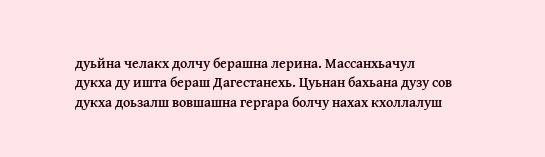дуьйна челакх долчу берашна лерина. Массанхьачул дукха ду ишта бераш Дагестанехь. Цуьнан бахьана дузу сов дукха доьзалш вовшашна гергара болчу нахах кхоллалуш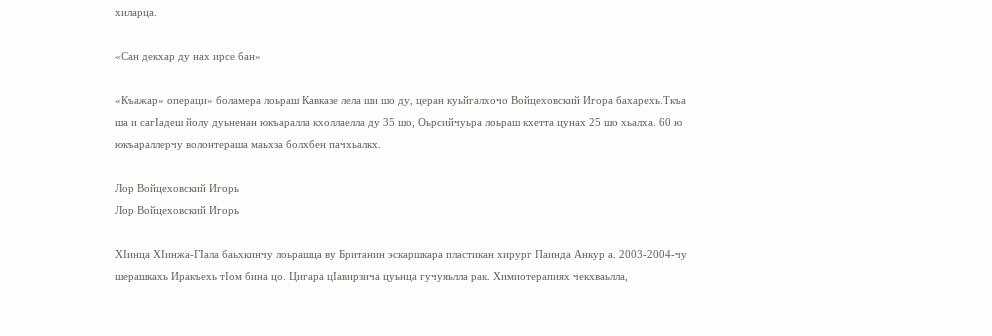хиларца.

«Сан декхар ду нах ирсе бан»

«Къажар» операци» боламера лоьраш Кавказе лела ши шо ду, церан куьйгалхочо Войцеховский Игора бахарехь.Ткъа ша и сагIадеш йолу дуьненан юкъаралла кхоллаелла ду 35 шо, Оьрсийчуьра лоьраш кхетта цунах 25 шо хьалха. 60 ю юкъараллерчу волонтераша маьхза болхбен пачхьалкх.

Лор Войцеховский Игорь
Лор Войцеховский Игорь

ХIинца ХIинжа-ГIала баьхкинчу лоьрашца ву Британин эскаршкара пластикан хирург Паинда Анкур а. 2003-2004-чу шерашкахь Иракъехь тIом бина цо. Цигара цIавирзича цуьнца гучуяьлла рак. Химиотерапиях чекхваьлла,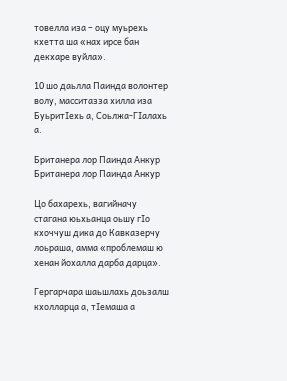товелла иза – оцу муьрехь кхетта ша «нах ирсе бан декхаре вуйла».

10 шо даьлла Паинда волонтер волу, масситазза хилла иза БуьритIехь а, Соьлжа-ГIалахь а.

Британера лор Паинда Анкур
Британера лор Паинда Анкур

Цо бахарехь, вагийначу стагана юьхьанца оьшу гIо кхоччуш дика до Кавказерчу лоьраша, амма «проблемаш ю хенан йохалла дарба дарца».

Гергарчара шаьшлахь доьзалш кхолларца а, тIемаша а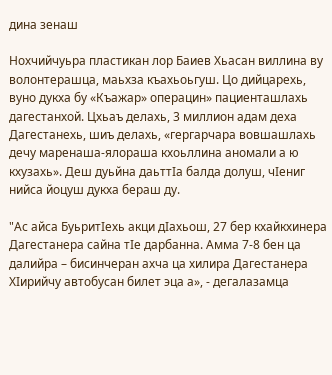дина зенаш

Нохчийчуьра пластикан лор Баиев Хьасан виллина ву волонтерашца, маьхза къахьоьгуш. Цо дийцарехь, вуно дукха бу «Къажар» операцин» пациенташлахь дагестанхой. Цхьаъ делахь, 3 миллион адам деха Дагестанехь, шиъ делахь, «гергарчара вовшашлахь дечу маренаша-ялораша кхоьллина аномали а ю кхузахь». Деш дуьйна даьттIа балда долуш, чIениг нийса йоцуш дукха бераш ду.

"Ас айса БуьритIехь акци дIахьош, 27 бер кхайкхинера Дагестанера сайна тIе дарбанна. Амма 7-8 бен ца далийра – бисинчеран ахча ца хилира Дагестанера ХIирийчу автобусан билет эца а», - дегалазамца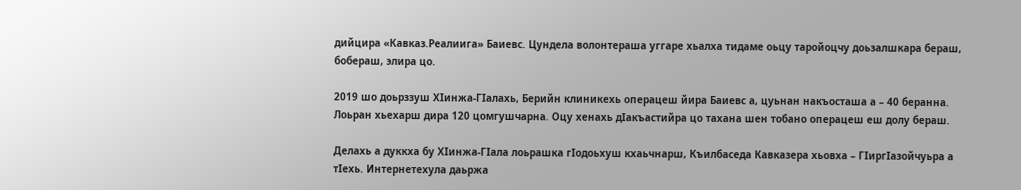дийцира «Кавказ.Реалиига» Баиевс. Цундела волонтераша уггаре хьалха тидаме оьцу таройоцчу доьзалшкара бераш, бобераш, элира цо.

2019 шо доьрззуш ХIинжа-ГIалахь, Берийн клиникехь операцеш йира Баиевс а, цуьнан накъосташа а – 40 беранна. Лоьран хьехарш дира 120 цомгушчарна. Оцу хенахь дIакъастийра цо тахана шен тобано операцеш еш долу бераш.

Делахь а дуккха бу ХIинжа-ГIала лоьрашка гIодоьхуш кхаьчнарш, Къилбаседа Кавказера хьовха – ГIиргIазойчуьра а тIехь. Интернетехула даьржа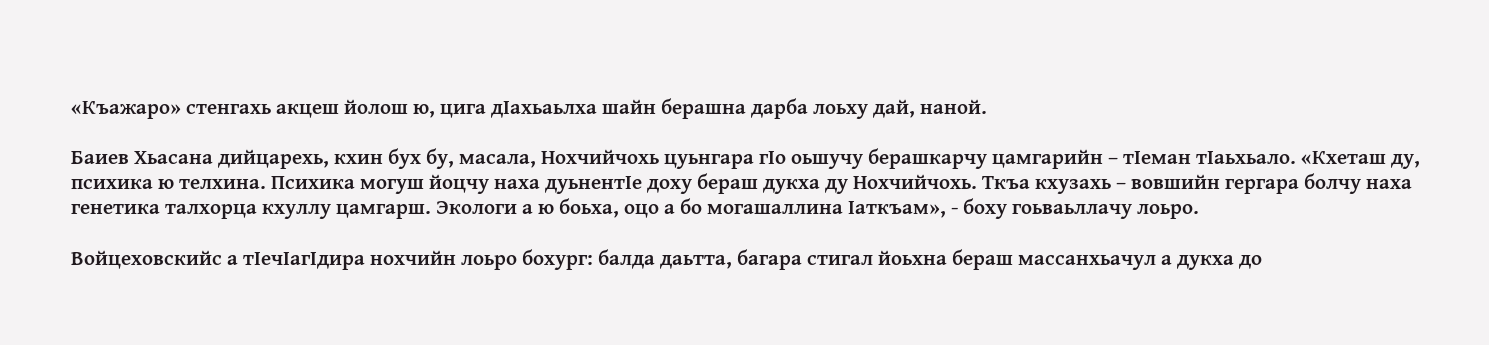«Къажаро» стенгахь акцеш йолош ю, цига дIахьаьлха шайн берашна дарба лоьху дай, наной.

Баиев Хьасана дийцарехь, кхин бух бу, масала, Нохчийчохь цуьнгара гIо оьшучу берашкарчу цамгарийн – тIеман тIаьхьало. «Кхеташ ду, психика ю телхина. Психика могуш йоцчу наха дуьнентIе доху бераш дукха ду Нохчийчохь. Ткъа кхузахь – вовшийн гергара болчу наха генетика талхорца кхуллу цамгарш. Экологи а ю боьха, оцо а бо могашаллина Iаткъам», - боху гоьваьллачу лоьро.

Войцеховскийс а тIечIагIдира нохчийн лоьро бохург: балда даьтта, багара стигал йоьхна бераш массанхьачул а дукха до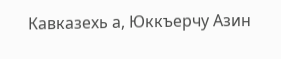Кавказехь а, Юккъерчу Азин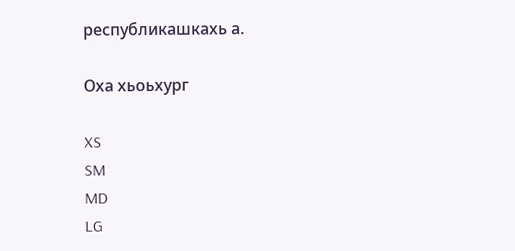республикашкахь а.

Оха хьоьхург

XS
SM
MD
LG